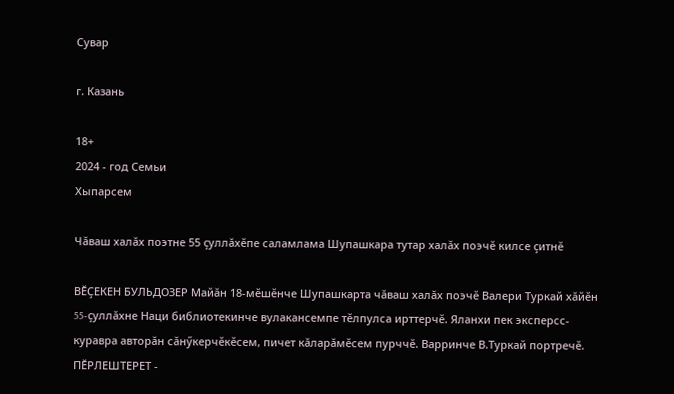Сувар

г. Казань

18+
2024 - год Семьи
Хыпарсем

Чăваш халăх поэтне 55 çуллăхӗпе саламлама Шупашкара тутар халăх поэчӗ килсе çитнӗ

ВӖÇЕКЕН БУЛЬДОЗЕР Майăн 18-мӗшӗнче Шупашкарта чăваш халăх поэчӗ Валери Туркай хăйӗн 55-çуллăхне Наци библиотекинче вулакансемпе тӗлпулса ирттерчӗ. Яланхи пек эксперсс-куравра авторăн сăнӳкерчӗкӗсем, пичет кăларăмӗсем пурччӗ. Варринче В.Туркай портречӗ. ПӖРЛЕШТЕРЕТ -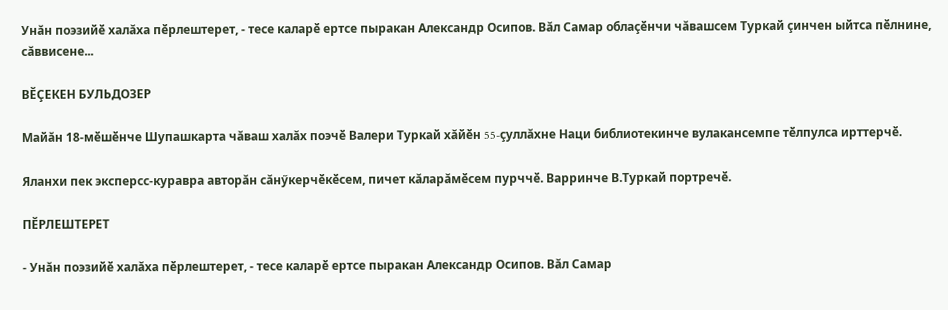Унăн поэзийӗ халăха пӗрлештерет, - тесе каларӗ ертсе пыракан Александр Осипов. Вăл Самар облаçӗнчи чăвашсем Туркай çинчен ыйтса пӗлнине, сăввисене...

ВӖÇЕКЕН БУЛЬДОЗЕР

Майăн 18-мӗшӗнче Шупашкарта чăваш халăх поэчӗ Валери Туркай хăйӗн 55-çуллăхне Наци библиотекинче вулакансемпе тӗлпулса ирттерчӗ.

Яланхи пек эксперсс-куравра авторăн сăнӳкерчӗкӗсем, пичет кăларăмӗсем пурччӗ. Варринче В.Туркай портречӗ.

ПӖРЛЕШТЕРЕТ

- Унăн поэзийӗ халăха пӗрлештерет, - тесе каларӗ ертсе пыракан Александр Осипов. Вăл Самар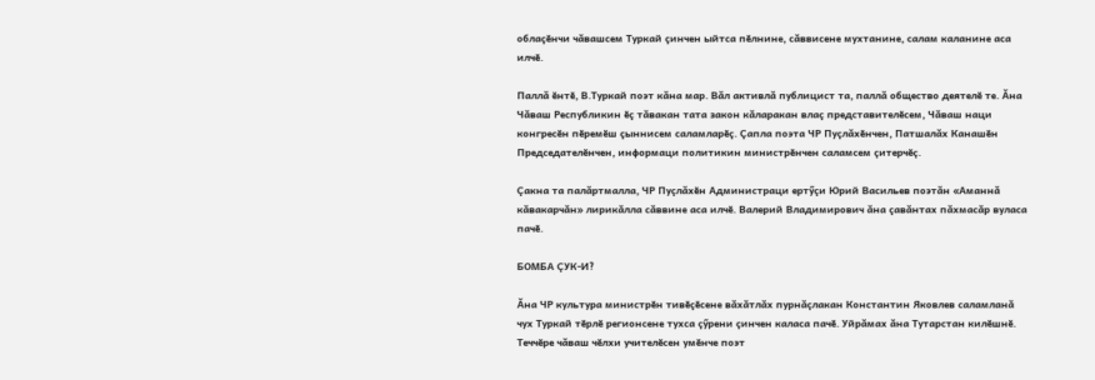облаçӗнчи чăвашсем Туркай çинчен ыйтса пӗлнине, сăввисене мухтанине, салам каланине аса илчӗ.

Паллă ӗнтӗ, В.Туркай поэт кăна мар. Вăл активлă публицист та, паллă общество деятелӗ те. Ăна Чăваш Республикин ӗç тăвакан тата закон кăларакан влаç представителӗсем, Чăваш наци конгресӗн пӗремӗш çыннисем саламларӗç. Çапла поэта ЧР Пуçлăхӗнчен, Патшалăх Канашӗн Председателӗнчен, информаци политикин министрӗнчен саламсем çитерчӗç.

Çакна та палăртмалла, ЧР Пуçлăхӗн Администраци ертӳçи Юрий Васильев поэтăн «Аманнă кăвакарчăн» лирикăлла сăввине аса илчӗ. Валерий Владимирович ăна çавăнтах пăхмасăр вуласа пачӗ.

БОМБА ÇУК-И?

Ăна ЧР культура министрӗн тивӗçӗсене вăхăтлăх пурнăçлакан Константин Яковлев саламланă чух Туркай тӗрлӗ регионсене тухса çӳрени çинчен каласа пачӗ. Уйрăмах ăна Тутарстан килӗшнӗ. Теччӗре чăваш чӗлхи учителӗсен умӗнче поэт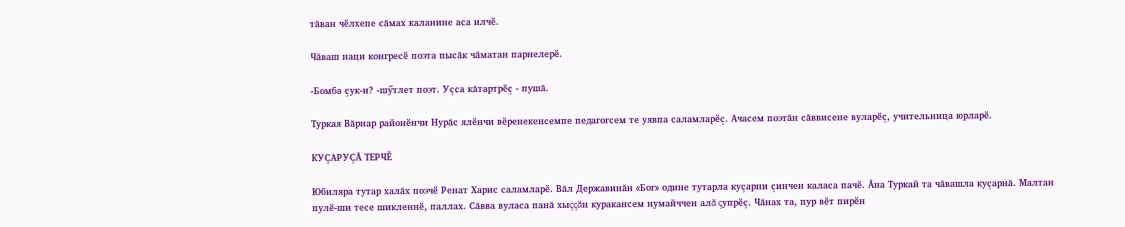тăван чӗлхепе сăмах каланине аса илчӗ.

Чăваш наци конгресӗ поэта пысăк чăматан парнелерӗ.

-Бомба çук-и? -шӳтлет поэт. Уçса кăтартрӗç - пушă.

Туркая Вăрнар районӗнчи Нурăс ялӗнчи вӗренекенсемпе педагогсем те уявпа саламларӗç. Ачасем поэтăн сăввисене вуларӗç, учительница юрларӗ.

КУÇАРУÇĂ ТЕРЧӖ

Юбиляра тутар халăх поэчӗ Ренат Харис саламларӗ. Вăл Державинăн «Бог» одине тутарла куçарни çинчен каласа пачӗ. Ăна Туркай та чăвашла куçарнă. Малтан пулӗ-ши тесе шикленнӗ, паллах. Сăвва вуласа панă хыççăн куракансем нумайччен алă çупрӗç. Чăнах та, пур вӗт пирӗн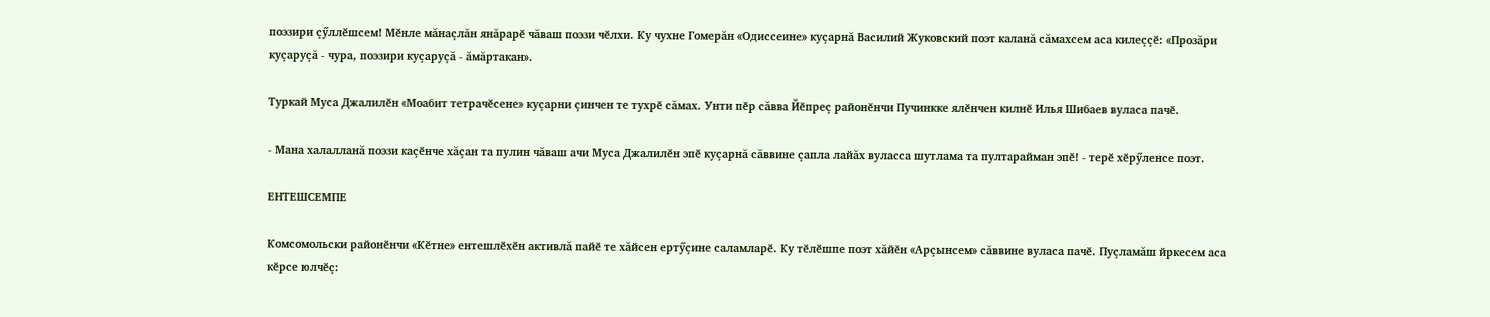поэзири çӳллӗшсем! Мӗнле мăнаçлăн янăрарӗ чăваш поэзи чӗлхи. Ку чухне Гомерăн «Одиссеине» куçарнă Василий Жуковский поэт каланă сăмахсем аса килеççӗ: «Прозăри куçаруçă - чура, поэзири куçаруçă - ăмăртакан».

Туркай Муса Джалилӗн «Моабит тетрачӗсене» куçарни çинчен те тухрӗ сăмах. Унти пӗр сăвва Йӗпреç районӗнчи Пучинкке ялӗнчен килнӗ Илья Шибаев вуласа пачӗ.

- Мана халалланă поэзи каçӗнче хăçан та пулин чăваш ачи Муса Джалилӗн эпӗ куçарнă сăввине çапла лайăх вуласса шутлама та пултарайман эпӗ! - терӗ хӗрӳленсе поэт.

ЕНТЕШСЕМПЕ

Комсомольски районӗнчи «Кӗтне» ентешлӗхӗн активлă пайӗ те хăйсен ертӳçине саламларӗ. Ку тӗлӗшпе поэт хăйӗн «Арçынсем» сăввине вуласа пачӗ. Пуçламăш йркесем аса кӗрсе юлчӗç: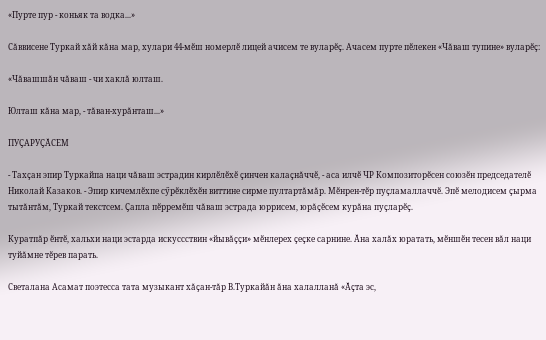«Пурте пур - коньяк та водка...»

Сăввисене Туркай хăй кăна мар, хулари 44-мӗш номерлӗ лицей ачисем те вуларӗç. Ачасем пурте пӗлекен «Чăваш тупине» вуларӗç:

«Чăвашшăн чăваш - чи хаклă юлташ.

Юлташ кăна мар, - тăван-хурăнташ...»

ПУÇАРУÇĂСЕМ

- Тахçан эпир Туркайпа наци чăваш эстрадин кирлӗлӗхӗ çинчен калаçнăччӗ, - аса илчӗ ЧР Композиторӗсен союзӗн председателӗ Николай Казаков. - Эпир кичемлӗхпе сӳрӗклӗхӗн виттине сирме пултартăмăр. Мӗнрен-тӗр пуçламаллаччӗ. Эпӗ мелодисем çырма тытăнтăм, Туркай текстсем. Çапла пӗрремӗш чăваш эстрада юррисем, юрăçӗсем курăна пуçларӗç.

Куратпăр ӗнтӗ, хальхи наци эстарда искуссствин «йывăççи» мӗнлерех çеçке сарнине. Ăна халăх юратать, мӗншӗн тесен вăл наци туйăмне тӗрев парать.

Светалана Асамат поэтесса тата музыкант хăçан-тăр В.Туркайăн ăна халалланă «Ăçта эс,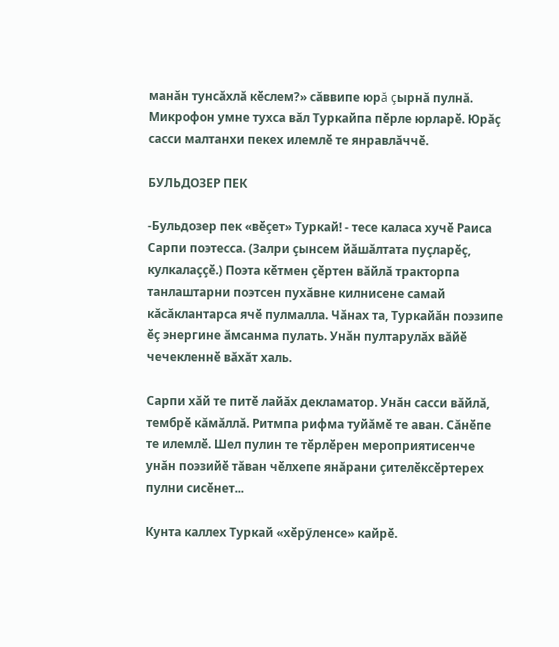манăн тунсăхлă кӗслем?» сăввипе юрă çырнă пулнă. Микрофон умне тухса вăл Туркайпа пӗрле юрларӗ. Юрăç сасси малтанхи пекех илемлӗ те янравлăччӗ.

БУЛЬДОЗЕР ПЕК

-Бульдозер пек «вӗçет» Туркай! - тесе каласа хучӗ Раиса Сарпи поэтесса. (Залри çынсем йăшăлтата пуçларӗç, кулкалаççӗ.) Поэта кӗтмен çӗртен вăйлă тракторпа танлаштарни поэтсен пухăвне килнисене самай кăсăклантарса ячӗ пулмалла. Чăнах та, Туркайăн поэзипе ӗç энергине ăмсанма пулать. Унăн пултарулăх вăйӗ чечекленнӗ вăхăт халь.

Сарпи хăй те питӗ лайăх декламатор. Унăн сасси вăйлă, тембрӗ кăмăллă. Ритмпа рифма туйăмӗ те аван. Сăнӗпе те илемлӗ. Шел пулин те тӗрлӗрен мероприятисенче унăн поэзийӗ тăван чӗлхепе янăрани çителӗксӗртерех пулни сисӗнет...

Кунта каллех Туркай «хӗрӳленсе» кайрӗ.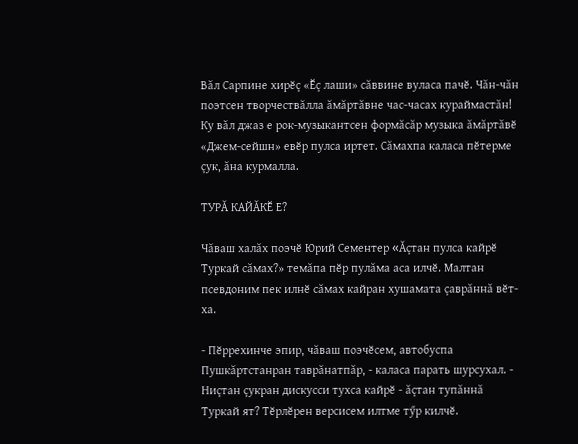Вăл Сарпине хирӗç «Ӗç лаши» сăввине вуласа пачӗ. Чăн-чăн поэтсен творчествăлла ăмăртăвне час-часах кураймастăн! Ку вăл джаз е рок-музыкантсен формăсăр музыка ăмăртăвӗ «Джем-сейшн» евӗр пулса иртет. Сăмахпа каласа пӗтерме çук, ăна курмалла.

ТУРĂ КАЙĂКӖ Е?

Чăваш халăх поэчӗ Юрий Сементер «Ăçтан пулса кайрӗ Туркай сăмах?» темăпа пӗр пулăма аса илчӗ. Малтан псевдоним пек илнӗ сăмах кайран хушамата çаврăннă вӗт-ха.

- Пӗррехинче эпир, чăваш поэчӗсем, автобуспа Пушкăртстанран таврăнатпăр, - каласа парать шурсухал. - Ниçтан çукран дискусси тухса кайрӗ - ăçтан тупăннă Туркай ят? Тӗрлӗрен версисем илтме тӳр килчӗ.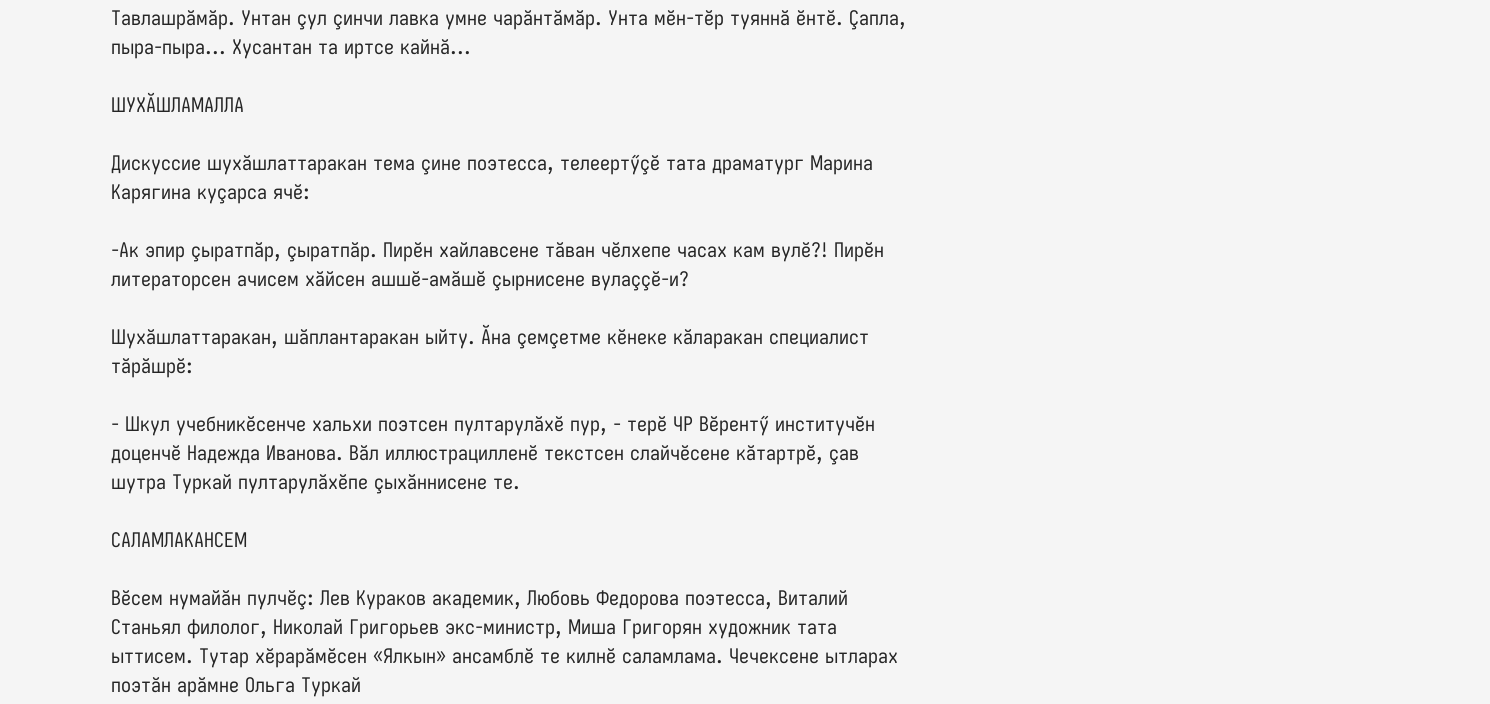Тавлашрăмăр. Унтан çул çинчи лавка умне чарăнтăмăр. Унта мӗн-тӗр туяннă ӗнтӗ. Çапла, пыра-пыра... Хусантан та иртсе кайнă...

ШУХĂШЛАМАЛЛА

Дискуссие шухăшлаттаракан тема çине поэтесса, телеертӳçӗ тата драматург Марина Карягина куçарса ячӗ:

-Ак эпир çыратпăр, çыратпăр. Пирӗн хайлавсене тăван чӗлхепе часах кам вулӗ?! Пирӗн литераторсен ачисем хăйсен ашшӗ-амăшӗ çырнисене вулаççӗ-и?

Шухăшлаттаракан, шăплантаракан ыйту. Ăна çемçетме кӗнеке кăларакан специалист тăрăшрӗ:

- Шкул учебникӗсенче хальхи поэтсен пултарулăхӗ пур, - терӗ ЧР Вӗрентӳ институчӗн доценчӗ Надежда Иванова. Вăл иллюстрацилленӗ текстсен слайчӗсене кăтартрӗ, çав шутра Туркай пултарулăхӗпе çыхăннисене те.

САЛАМЛАКАНСЕМ

Вӗсем нумайăн пулчӗç: Лев Кураков академик, Любовь Федорова поэтесса, Виталий Станьял филолог, Николай Григорьев экс-министр, Миша Григорян художник тата ыттисем. Тутар хӗрарăмӗсен «Ялкын» ансамблӗ те килнӗ саламлама. Чечексене ытларах поэтăн арăмне Ольга Туркай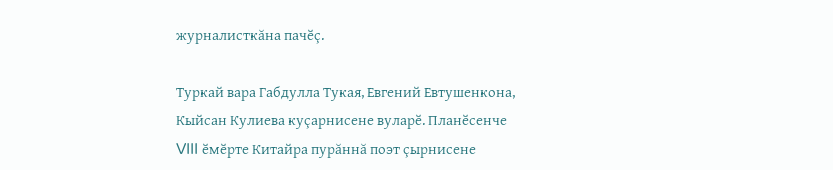журналисткăна пачӗç.

Туркай вара Габдулла Тукая, Евгений Евтушенкона, Кыйсан Кулиева куçарнисене вуларӗ. Планӗсенче VIII ӗмӗрте Китайра пурăннă поэт çырнисене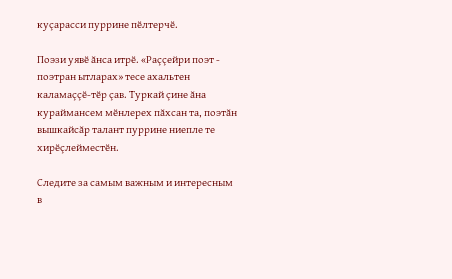куçарасси пуррине пӗлтерчӗ.

Поэзи уявӗ ăнса итрӗ. «Раççейри поэт - поэтран ытларах» тесе ахальтен каламаççӗ-тӗр çав. Туркай çине ăна кураймансем мӗнлерех пăхсан та, поэтăн вышкайсăр талант пуррине ниепле те хирӗçлейместӗн.

Следите за самым важным и интересным в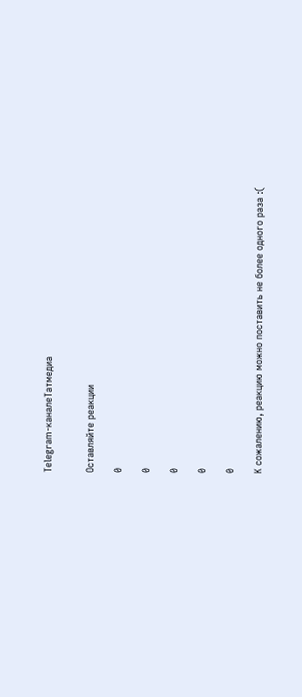Telegram-каналеТатмедиа


Оставляйте реакции

0

0

0

0

0

К сожалению, реакцию можно поставить не более одного раза :(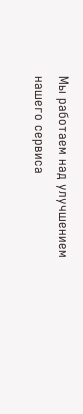Мы работаем над улучшением нашего сервиса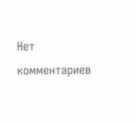Нет комментариев